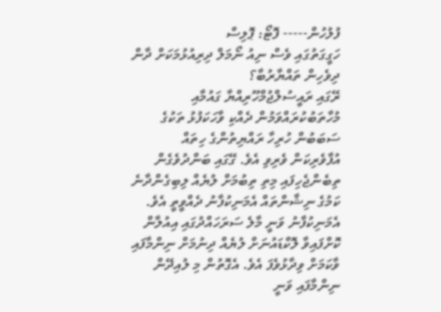ފުލުހުން----- ފޮޓޯ: ޕޮލިސް
ހަގީގަތުގައި ވެސް ނިއު ނޯމަލް ދިރިއުޅުމަކަށް ދާން ދިވެހިން ތައްޔާރުބާ؟
ރޭގައި ރައީސުލްޖުމްހޫރިއްޔާ ގައުމާއި މުހާތަބުކުރައްވަމުން ދެއްކި ވާހަކަފުޅު ތަކުގެ ސަބަބުން ހުރިހާ ރައްޔިތުންގެ ހިތައް އުފާވެރިކަން ވެރިވި އެވެ. ގޭގައި ބަންދުވެގެން ތިބެންޖެހިފައި މިތި ތިބުމަށް ލުޔެއް ލިބިގެންދާނެ ކަމުގެ ނިޝާންތައް އެމަނިކުފާނު ދެއްވީތީ އެވެ.
އެމަނިކުފާނު ވަނީ މާލެ ސަރަހައްދުގައި އިއުލާން ކޮށްފައިވާ ލޮކްޑައުނަށް ލުޔެއް ދިނުމަށް ނިންމާފައި ވާކަމަށް ވިދާޅުވެފަ އެވެ. އެގޮތުން މި ލުއިދޭން ނިންމާފައި ވަނީ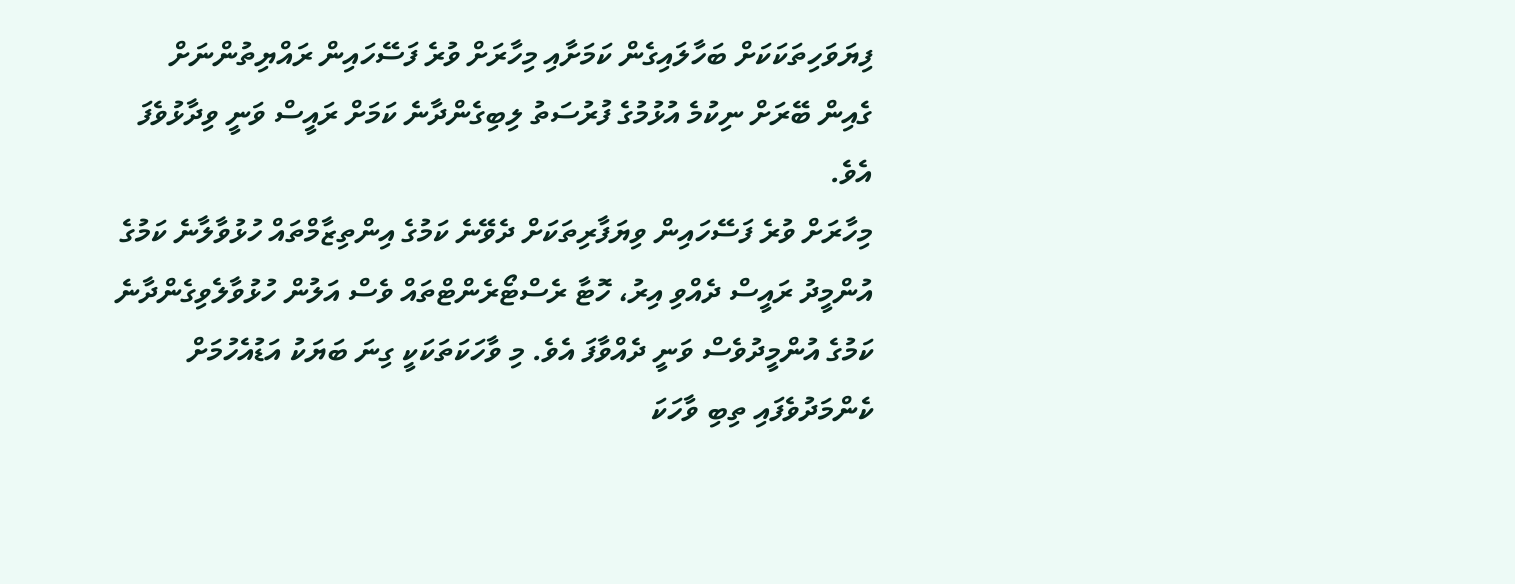ފިޔަވަހިތަކަކަށް ބަހާލައިގެން ކަމަށާއި މިހާރަށް ވުރެ ފަސޭހައިން ރައްޔިތުންނަށް ގެއިން ބޭރަށް ނިކުމެ އުޅުމުގެ ފުރުސަތު ލިބިގެންދާނެ ކަމަށް ރައީސް ވަނީ ވިދާޅުވެފަ އެވެ.
މިހާރަށް ވުރެ ފަސޭހައިން ވިޔަފާރިތަކަށް ދެވޭނެ ކަމުގެ އިންތިޒާމްތައް ހުޅުވާލާނެ ކަމުގެ އުންމީދު ރައީސް ދެއްވި އިރު، ހޮޓާ ރެސްޓޯރެންޓްތައް ވެސް އަލުން ހުޅުވާލެވިގެންދާނެ ކަމުގެ އުންމީދުވެސް ވަނީ ދެއްވާފަ އެވެ. މި ވާހަކަތަކަކީ ގިނަ ބަޔަކު އަޑުއެހުމަށް ކެންމަދުވެފައި ތިބި ވާހަކަ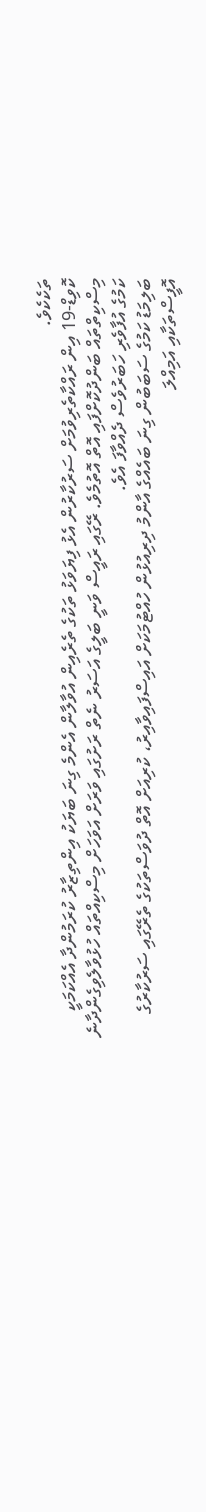ތަކެކެވެ.
ކޮވިޑް-19 އިން ރައްކާތެރިވުމަށް ސަރުކާރުން އެޅު ފިޔަވަޅު ތަކުގެ ތެރެއިން އުވާލާން އެންމެ ގިނަ ބަޔަކު އިންތިޒާރު ކުރަމުންދާ އެއްކަމަކީ މިސްކިތްތައް ބަންދުކޮށްފައި އޮތް އޮތުމެވެ. ރޭގައި ރައީސް ވަނީ ބަލީގެ އަސަރު ނެތް ރަށުގައި ވަރަށް އަވަހަށް މިސްކިއްތައް ހުޅުވާލެވިގެންދާނެ ކަމުގެ އުފާވެރި ހަބަރުވެސް ދެއްވާފަ އެވެ.
ބަލިމަޑު ކަމުގެ ސަބަބުން ގިނަ ބައެއްގެ އާންމު ދިރިއުޅުން ހުއްޓުމަކަށް އައިސްފައިވާއިރު، ކުރިއަށް އޮތް ދުވަސްތަކުގެ ތެރޭގައި ސަރުކާރުގެ އޮފީސްތަކާއި އަމިއްލަ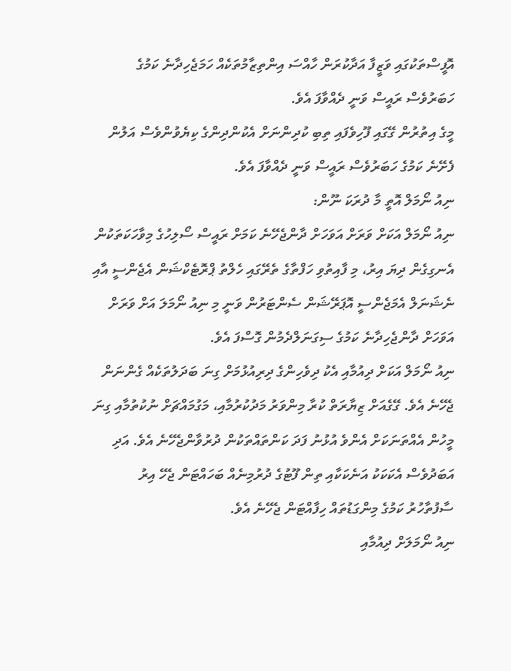އޮފީސްތަކުގައި ވަޒީފާ އަދާކުރަން ހާއްސަ އިންތިޒާމުތަކެއް ހަމަޖެހިދާނެ ކަމުގެ ހަބަރުވެސް ރައީސް ވަނީ ދެއްވާފަ އެވެ.
މީގެ އިތުރުން ގޭގައި ފޫހިވެފައި ތިބި ކުދިންނަށް އެކުންދިންގެ ކިޔެވުންވެސް އަލުން ފެށޭނެ ކަމުގެ ހަބަރުވެސް ރައީސް ވަނީ ދެއްވާފަ އެވެ.
ނިއު ނޯމަލް އޮތީ މާ ދުރަކަ ނޫން:
ނިއު ނޯމަލް އަކަށް ވަރަށް އަވަހަށް ދާންޖެހޭނެ ކަމަށް ރައީސް ސޯލިހުގެ މިވާހަކަތަކުން އެނގިގެން ދިޔަ އިރު، މި ފާއިތުވި ހަފްތާގެ ތެރޭގައި ހެލްތު ޕްރޮޓެކްޝަން އެޖެންސީ އާއި ނެޝަނަލް އެމަޖެންސީ އޮޕަރޭޝަން ސެންޓަރުން ވަނީ މި ނިއު ނޯމަލަ އަށް ވަރަށް އަވަހަށް ދާންޖެހިދާނެ ކަމުގެ ސިގަނަލްދެމުން ގޮސްފަ އެވެ.
ނިއު ނޯމަލް އަކަށް ދިއުމާއި އެކު ދިވެހިންގެ ދިރިއުޅުމަށް ގިނަ ބަދަލުތަކެއް ގެންނަން ޖެހޭނެ އެވެ. ގޭގެއަށް ޒިޔާރަތް ކުރާ މިންވަރު މަދުކުރުމާއި، މަގުމައްޗަށް ނުކުތުމާއި ގިނަ މީހުން އެއްތަނަކަށް އެންވެ އުޅުނު ފަދަ ކަންތައްތަކުން ދުރުވާންޖެހޭނެ އެވެ. އަދި އަބަދުވެސް އެކަކަކު އަނެކަކާއި ތިން ފޫޓުގެ ދުރުމިނެއް ބަހައްޓަން ޖެހޭ އިރު ސާފުތާހުރު ކަމުގެ މިންގަޑުތައް ހިފާއްޓަން ޖެހޭނެ އެވެ.
ނިއު ނޯމަލަށް ދިއުމާއި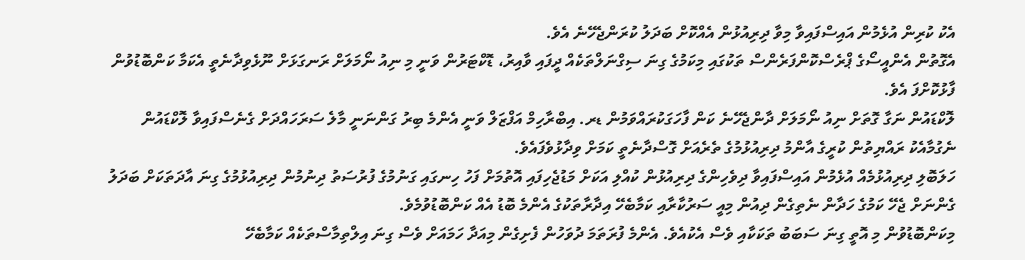އެކު ކުރިން އުޅެމުން އައިސްފައިވާ މިވާ ދިރިއުޅުން އެއްކޮށް ބަދަލު ކުރަންޖެހޭނެ އެވެ.
އެގޮތުން އެންއީސޯގެ ޕްރެސްކޮންފަރެންސް ތަކުގައި މިކަމުގެ ގިނަ ސިގްނަލްތަކެއް ދީފައި ވާއިރު، ޑޮކްޓަރުން ވަނީ މި ނިއު ނޯމަލަށް ރަނގަޅަށް ނޫޅެވިދާނެތީ އެކަމާ ކަންބޮޑުވުން ފާޅުކޮށްފަ އެވެ.
ލޮކްޑައުން ނަގާ ގޮތަށް ނިއު ނޯމަލަށް ދާންޖެހޭނެ ކަން ފާހަގަކުރައްވަމުން ޑރ. އިބްރާހިމް އަފްޒަލް ވަނީ އެންމެ ބިރު ގަންނަނީ މާލެ ސަރަހައްދަށް ގެނެސްފައިވާ ލޮކްޑައުން ނެގުމާއެކު ރައްޔިތުން ކުރީގެ އާންމު ދިރިއުޅުމުގެ ތެރެއަށް ގޮސްދާނެތީ ކަމަށް ވިދާޅުވެފައެވެ.
ހަލަބޮލި ދިރިއުޅުމެއް އުޅެމުން އައިސްފައިވާ ދިވެހިންގެ ދިރިއުޅުން ކުއްލި އަކަށް މަޑުޖެހިފައި އޮތުމަށް ފަހު ހިނގައި ގަނުމުގެ ފުރުސަތު ދިނުމުން ދިރިއުޅުމުގެ ގިނަ އާދަތަކަށް ބަދަލު ގެންނަށް ޖެހޭ ކަމުގެ ހަދާން ނެތިގެން ދިއުން މިއީ ސަރުކާރާއި ކަމާބެހޭ އިދާރާތަކުގެ އެންމެ ބޮޑު އެއް ކަންބޮޑުވުމެވެ.
މިކަންބޮޑުވުން މި އޮތީ ގިނަ ސަބަބު ތަކަކާއި ވެސް އެކުއެވެ. އެންމެ ފުރަތަމަ ދުވަހުން ފެށިގެން މިއަދާ ހަމައަށް ވެސް ގިނަ އިލްތިމާސްތަކެއް ކަމާބެހޭ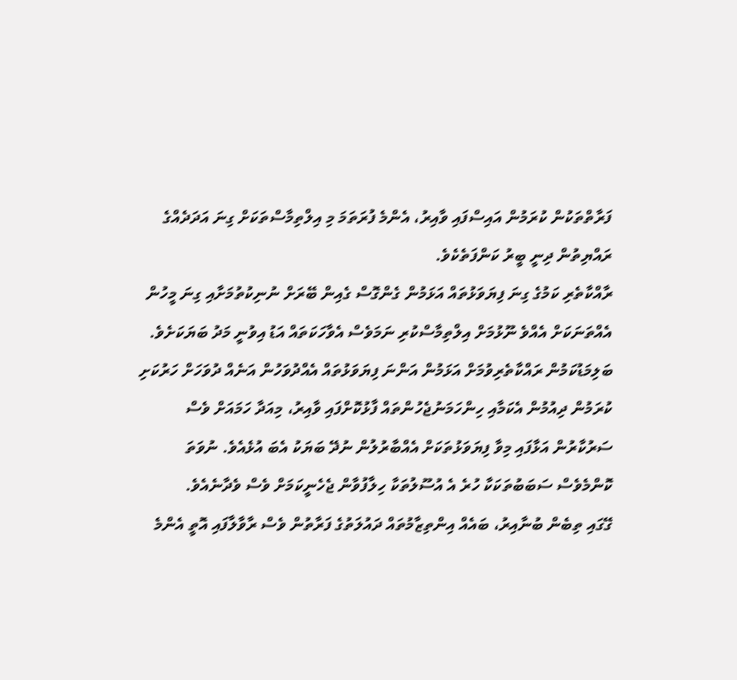ފަރާތްތަކުން ކުރަމުން އައިސްފައި ވާއިރު، އެންމެ ފުރަތަމަ މި އިލްތިމާސްތަކަށް ގިނަ އަދަދެއްގެ ރައްޔިތުން ދިނީ ބީރު ކަންފަތެކެވެ.
ރާއްކާތެރި ކަމުގެ ގިނަ ފިޔަވަޅުތައް އަޅަމުން ގެންގޮސް ގެއިން ބޭރަށް ނުނިކުތުމަށާއި ގިނަ މީހުން އެއްތަނަކަށް އެއްވެ ނޫޅުމަށް އިލްތިމާސްކުރި ނަމަވެސް އެވާހަކަތައް އަޑު އިވުނީ މަދު ބަޔަކަށެވެ. ބަލިމަޑުކަމުން ރައްކާތެރިވުމަށް އަޅަމުން އަންނަ ފިޔަވަޅުތައް އެއްދުވަހުން އަނެއް ދުވަހަށް ހަރުކަށި ކުރަމުން ދިއުމުން އެކަމާއި ހިންހަމަނުޖެހުންތައް ފާޅުކޮށްފައި ވާއިރު، މިއަދާ ހަމައަށް ވެސް ސަރުކާރުން އަޅާފައި މިވާ ފިޔަވަޅުތަކަށް އެއްބާރުލުން ނުދޭ ބަޔަކު އެބަ އުޅެއެވެ. ނުވަތަ ކޮންމެވެސް ސަބަބުތަކަކާ ހުރެ އެ އުސޫލުތަކާ ހިލާފުވާން ޖެހެނީކަމަށް ވެސް ވެދާނެއެވެ.
ގޭގައި ތިބެން ބުނާއިރު، ބައެއް އިންތިޒާމުތައް ދައުލަތުގެ ފަރާތުން ވެސް ރާވާލާފައި އޮތީ އެންމެ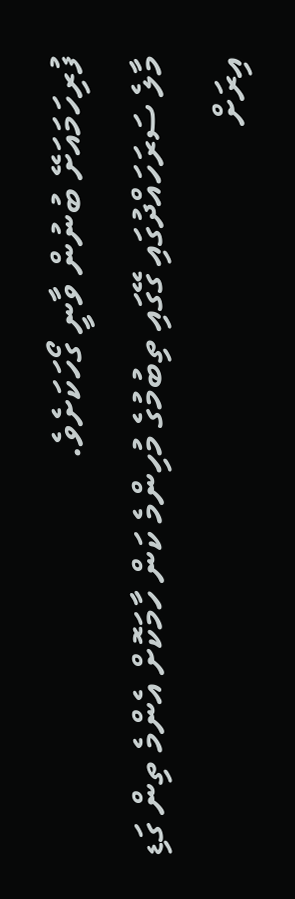ފުރިހަމައަށޭ ބުނުން ވާނީ ގޯހަކަށެވެ.
މާލެ ސަރަހައްދުގައި ގޭގައި ތިބުމުގެ މުހިންމެ ކަން ހާމަކޮށް އެންމެ ތިން ގަޑި އިރަށް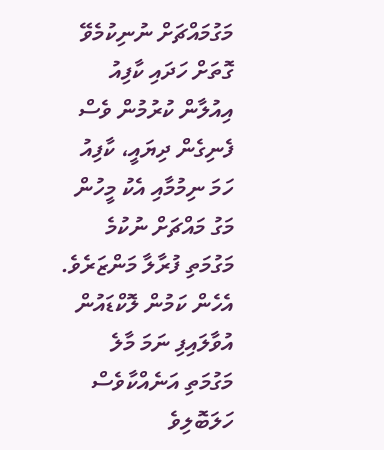މަގުމައްޗަށް ނުނިކުމެވޭ ގޮތަށް ހަދައި ކާފިއު އިއުލާން ކުރުމުން ވެސް ފެނިގެން ދިޔައީ، ކާފިއު ހަމަ ނިމުމާއި އެކު މީހުން މަގު މައްޗަށް ނުކުމެ މަގުމަތި ފުރާލާ މަންޒަރެވެ. އެހެން ކަމުން ލޮކްޑައުން އުވާލައިފި ނަމަ މާލެ މަގުމަތި އަނެއްކާވެސް ހަލަބޮލިވެ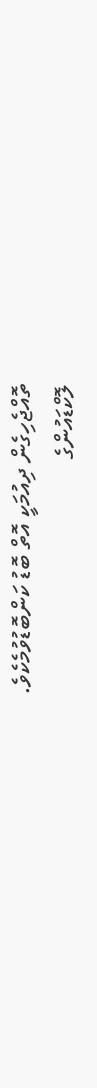ތޮއްޖެހިގެން ދިއުމަކީ އޮތް ބޮޑު ކަންބޮޑުވުމެކެވެ.
ލޮކްޑައުންގެ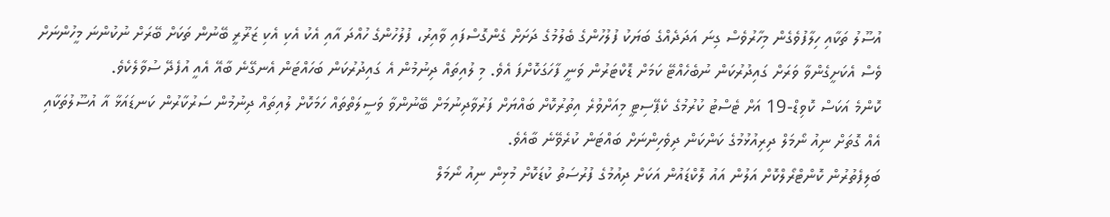އުސޫލު ތަކާއި ހިލާފުވެގެން މިހާރުވެސް ގިނަ އަދަދެއްގެ ބަޔަކު ފުލުހުންގެ ބެލުމުގެ ދަށަށް ގެންގޮސްފައި ވާއިރު، ފުލުހުންގެ ހުއްދަ އާއި އެކު އެކި އެކި ޒަރޫރީ ބޭނުން ތަކަށް ބޭރަށް ނުކުންނަ މީހުންނަށް ވެސް އެކަށީގެންވާ ވަރަށް ގައިދުރުކަން ނުބެހެއްޓޭ ކަމަށް ޑޮކްޓަރުން ވަނީ ފާހަގަކޮށްފަ އެވެ. މި ލުއިތައް ދިނުމުން އެ ގައިދުރުކަން ބަހައްޓަން އެނގޭނެ ބާއޭ އެއީ އުފެދޭ ސުވާލެކެވެ.
ކޮންމެ އަކަސް ކޮވިޑް-19 އަށް ޓެސްޓު ކުރުމުގެ ކެޕޭސިޓީ މިއަށްވުރެ އިތުރުކޮށް ބައްޔަށް ފަރުވާދިނުމަށް ބޭނުންވާ ވަސީލަތްތައް ހަމަކޮށް ލުއިތައް ދިނުމުން ސަރުކާރުން ކަނޑައަޅާ އާ އުސޫލުތަކާއި އެއް ގޮތަށް ނިއު ނޯމަލް ދިރިއުޅުމުގެ ކަންކަން ދިވެހިންނަށް ބައްޓަން ކުރެވޭނެ ބާއެވެ.
ބަލިފެތުރުން ކޮންޓްރޯލްކޮށް އަލުން އައު ލޮކްޑައުން އަކަށް ދިއުމުގެ ފުރުސަތު ކުޑަކޮށް މުޅިން ނިއު ނޯމަލް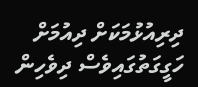ދިރިއުޅުމަކަށް ދިއުމަށް ހަގީގަތުގައިވެސް ދިވެހިން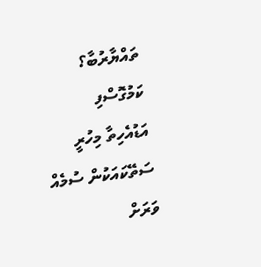ތައްޔާރުބާ؟
ކަމުގޮސްފި
އަޑުއެހިތާ މިހުރީ
ސަތޭކައަކުން ސުމެއް
ވަރަށް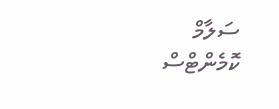ސަލާމް
ކޮމެންޓްސް